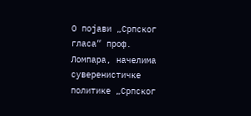О појави „Српског гласа“ проф. Ломпара, начелима суверенистичке политике „Српског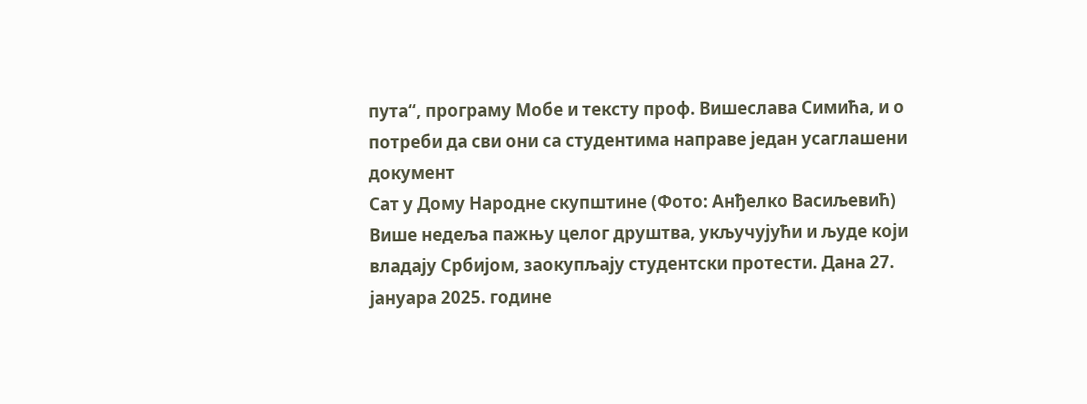пута“, програму Мобе и тексту проф. Вишеслава Симића, и о потреби да сви они са студентима направе један усаглашени документ
Сат у Дому Народне скупштине (Фото: Анђелко Васиљевић)
Више недеља пажњу целог друштва, укључујући и људе који владају Србијом, заокупљају студентски протести. Дана 27. јануара 2025. године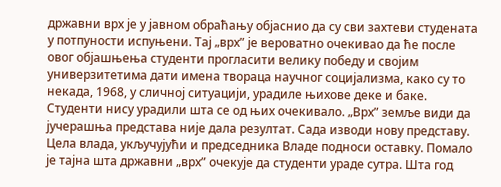државни врх је у јавном обраћању објаснио да су сви захтеви студената у потпуности испуњени. Тај „врх” је вероватно очекивао да ће после овог објашњења студенти прогласити велику победу и својим универзитетима дати имена твораца научног социјализма, како су то некада, 1968, у сличној ситуацији, урадиле њихове деке и баке. Студенти нису урадили шта се од њих очекивало. „Врх” земље види да јучерашња представа није дала резултат. Сада изводи нову представу. Цела влада, укључујући и председника Владе подноси оставку. Помало је тајна шта државни „врх” очекује да студенти ураде сутра. Шта год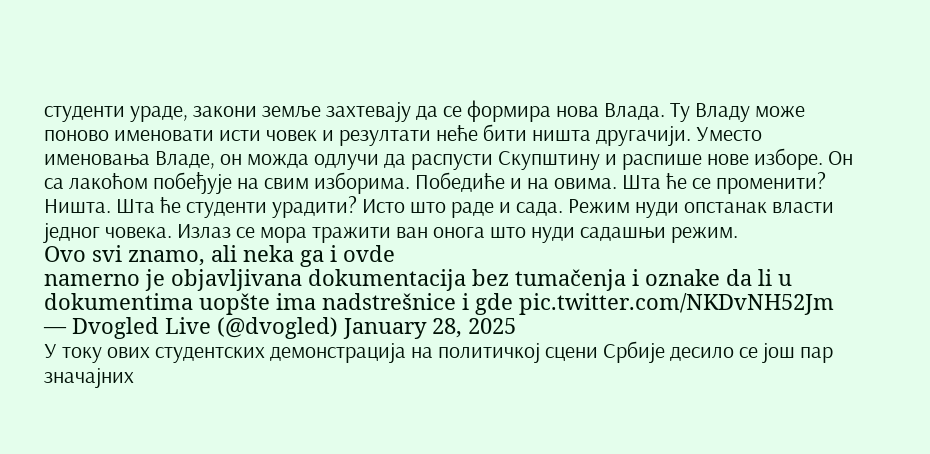студенти ураде, закони земље захтевају да се формира нова Влада. Ту Владу може поново именовати исти човек и резултати неће бити ништа другачији. Уместо именовања Владе, он можда одлучи да рaспусти Скупштину и распише нове изборе. Он са лакоћом побеђује на свим изборима. Победиће и на овима. Шта ће се променити? Ништа. Шта ће студенти урадити? Исто што раде и сада. Режим нуди опстанак власти једног човека. Излаз се мора тражити ван онога што нуди садашњи режим.
Ovo svi znamo, ali neka ga i ovde
namerno je objavljivana dokumentacija bez tumačenja i oznake da li u dokumentima uopšte ima nadstrešnice i gde pic.twitter.com/NKDvNH52Jm
— Dvogled Live (@dvogled) January 28, 2025
У току ових студентских демонстрација на политичкој сцени Србије десило се још пар значајних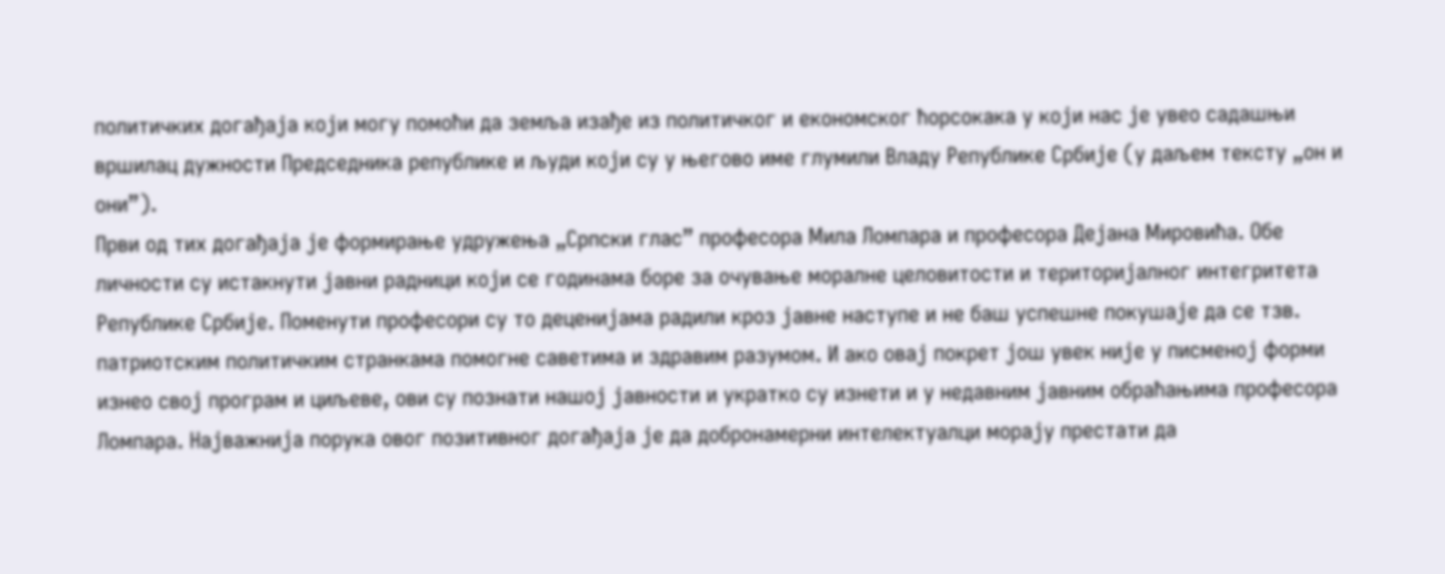политичких догађаја који могу помоћи да земља изађе из политичког и економског ћорсокака у који нас је увео садашњи вршилац дужности Председника републике и људи који су у његово име глумили Владу Републике Србије (у даљем тексту „он и они”).
Први од тих догађаја је формирање удружења „Српски глас” професора Мила Ломпара и професора Дејана Мировића. Обе личности су истакнути јавни радници који се годинама боре за очување моралне целовитости и територијалног интегритета Републике Србије. Поменути професори су то деценијама радили кроз јавне наступе и не баш успешне покушаје да се тзв. патриотским политичким странкама помогне саветима и здравим разумом. И ако овај покрет још увек није у писменој форми изнео свој програм и циљеве, ови су познати нашој јавности и укратко су изнети и у недавним јавним обраћањима професора Ломпара. Најважнија порука овог позитивног догађаја је да добронамерни интелектуалци морају престати да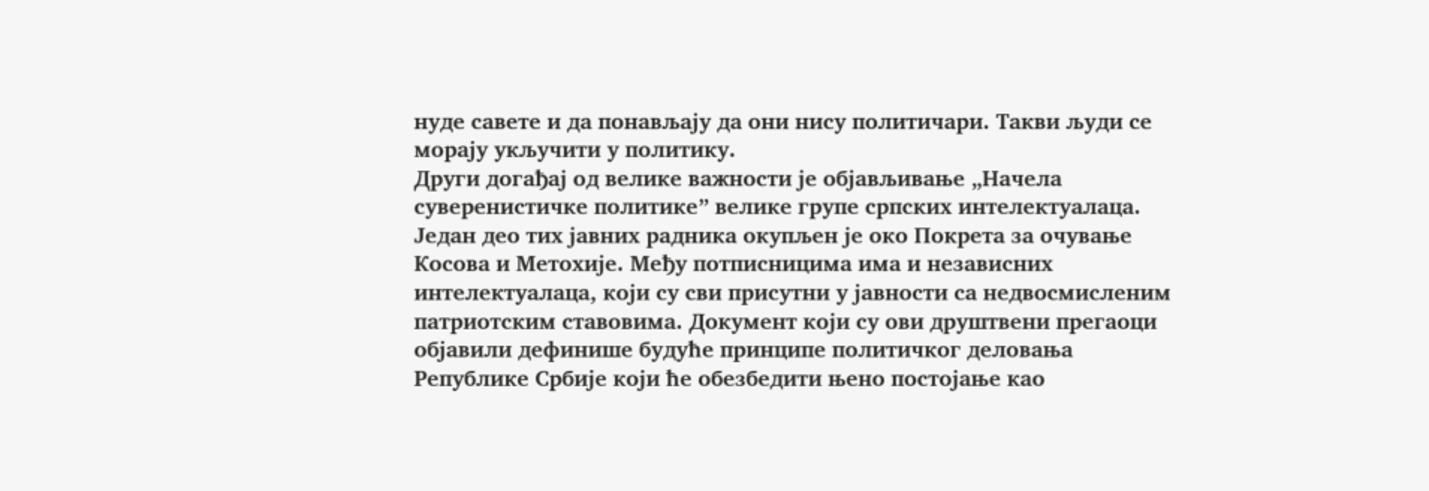нуде савете и да понављају да они нису политичари. Такви људи се морају укључити у политику.
Други догађај од велике важности је објављивање „Начела суверенистичке политике” велике групе српских интелектуалаца. Један део тих јавних радника окупљен је око Покрета за очување Косова и Метохије. Међу потписницима има и независних интелектуалаца, који су сви присутни у јавности са недвосмисленим патриотским ставовима. Документ који су ови друштвени прегаоци објавили дефинише будуће принципе политичког деловања Републике Србије који ће обезбедити њено постојање као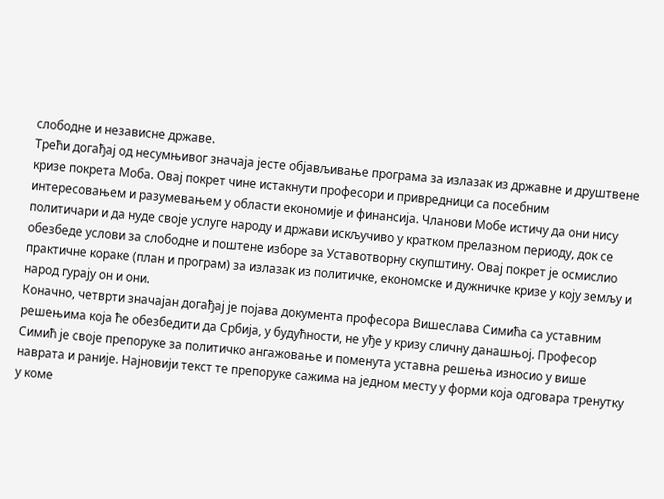слободне и независне државе.
Трећи догађај од несумњивог значаја јесте објављивање програма за излазак из државне и друштвене кризе покрета Моба. Овај покрет чине истакнути професори и привредници са посебним интересовањем и разумевањем у области економије и финансија. Чланови Мобе истичу да они нису политичари и да нуде своје услуге народу и држави искључиво у кратком прелазном периоду, док се обезбеде услови за слободне и поштене изборе за Уставотворну скупштину. Овај покрет је осмислио практичне кораке (план и програм) за излазак из политичке, економске и дужничке кризе у коју земљу и народ гурају он и они.
Коначно, четврти значајан догађај је појава документа професора Вишеслава Симића са уставним решењима која ће обезбедити да Србија, у будућности, не уђе у кризу сличну данашњој. Професор Симић је своје препоруке за политичко ангажовање и поменута уставна решења износио у више наврата и раније. Најновији текст те препоруке сажима на једном месту у форми која одговара тренутку у коме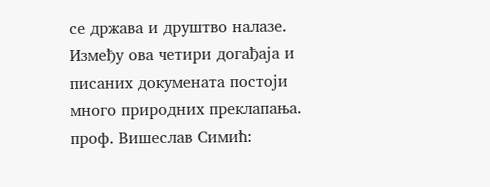се држава и друштво налазе.
Између ова четири догађаја и писаних докумената постоји много природних преклапања.
проф. Вишеслав Симић: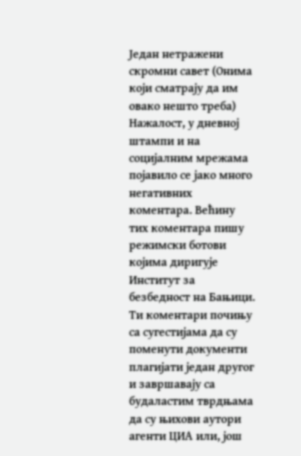Један нетражени скромни савет (Онима који сматрају да им овако нешто треба)
Нажалост, у дневној штампи и на социјалним мрежама појавило се јако много негативних коментара. Већину тих коментара пишу режимски ботови којима диригује Институт за безбедност на Бањици. Ти коментари почињу са сугестијама да су поменути документи плагијати један другог и завршавају са будаластим тврдњама да су њихови аутори агенти ЦИА или, још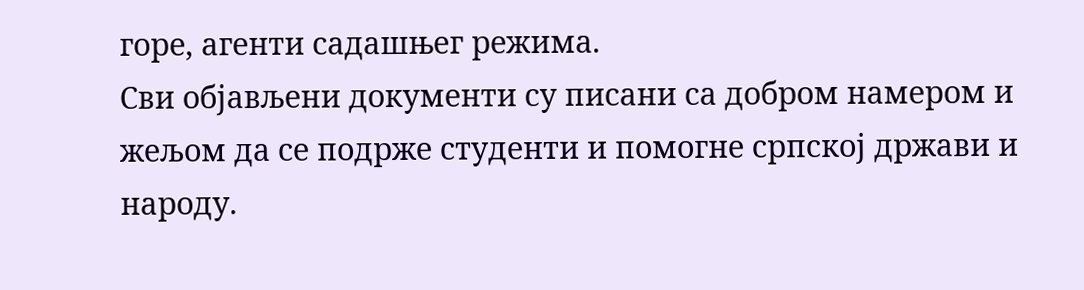горе, агенти садашњег режима.
Сви објављени документи су писани са добром намером и жељом да се подрже студенти и помогне српској држави и народу.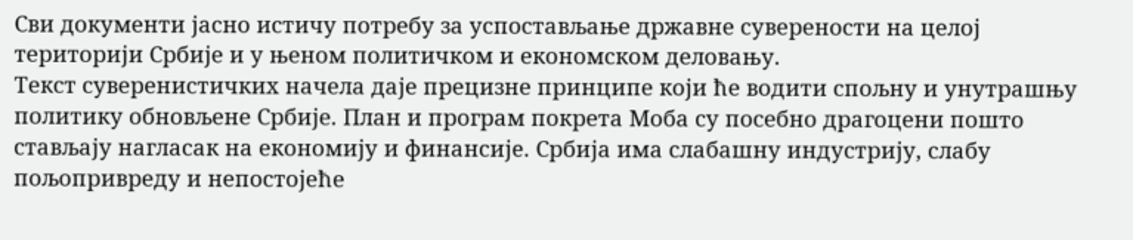Сви документи јасно истичу потребу за успостављање државне суверености на целој територији Србије и у њеном политичком и економском деловању.
Текст суверенистичких начела даје прецизне принципе који ће водити спољну и унутрашњу политику обновљене Србије. План и програм покрета Моба су посебно драгоцени пошто стављају нагласак на економију и финансијe. Србија има слабашну индустрију, слабу пољопривреду и непостојеће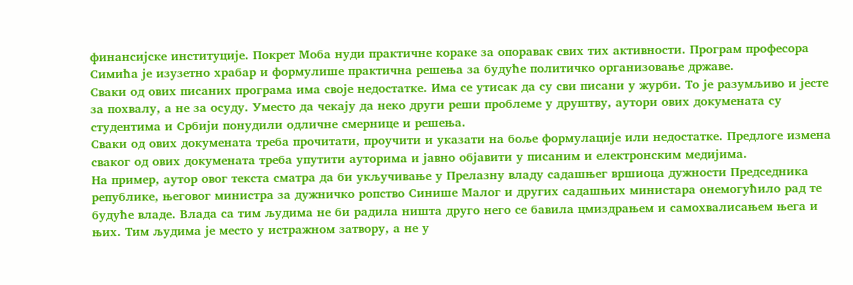финансијске институције. Покрет Моба нуди практичне кораке за опоравак свих тих активности. Програм професора Симића је изузетно храбар и формулише практична решења за будуће политичко организовање државе.
Сваки од ових писаних програма има своје недостатке. Има се утисак да су сви писани у журби. То је разумљиво и јесте за похвалу, а не за осуду. Уместо да чекају да неко други реши проблеме у друштву, аутори ових докумената су студентима и Србији понудили одличне смернице и решења.
Сваки од ових докумената треба прочитати, проучити и указати на боље формулације или недостатке. Предлоге измена сваког од ових докумената треба упутити ауторима и јавно објавити у писаним и електронским медијима.
На пример, аутор овог текста сматра да би укључивање у Прелазну владу садашњег вршиоца дужности Председника републике, његовог министра за дужничко ропство Синише Малог и других садашњих министара онемогућило рад те будуће владе. Влада са тим људима не би радила ништа друго него се бавила цмиздрањем и самохвалисањем њега и њих. Тим људима је место у истражном затвору, а не у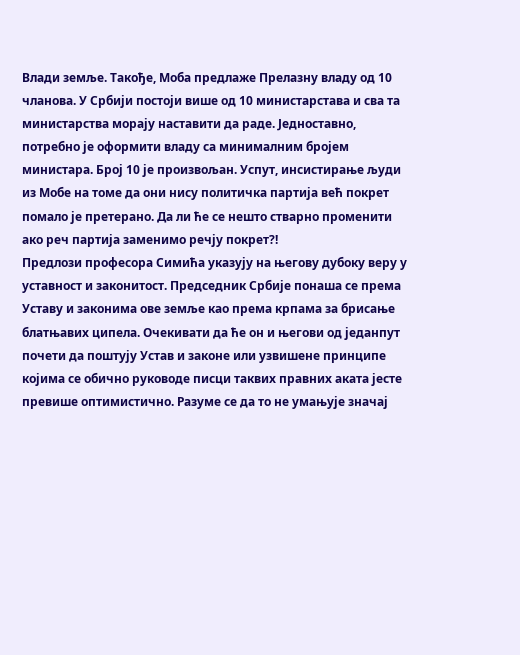Влади земље. Такође, Моба предлаже Прелазну владу од 10 чланова. У Србији постоји више од 10 министарстава и сва та министарства морају наставити да раде. Једноставно, потребно је оформити владу са минималним бројем министара. Број 10 је произвољан. Успут, инсистирање људи из Мобе на томе да они нису политичка партија већ покрет помало је претерано. Да ли ће се нешто стварно променити ако реч партија заменимо речју покрет?!
Предлози професора Симића указују на његову дубоку веру у уставност и законитост. Председник Србије понаша се према Уставу и законима ове земље као према крпама за брисање блатњавих ципела. Очекивати да ће он и његови од једанпут почети да поштују Устав и законе или узвишене принципе којима се обично руководе писци таквих правних аката јесте превише оптимистично. Разуме се да то не умањује значај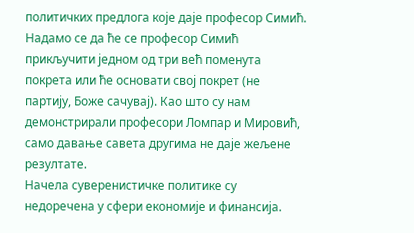политичких предлога које даје професор Симић. Надамо се да ће се професор Симић прикључити једном од три већ поменута покрета или ће основати свој покрет (не партију, Боже сачувај). Као што су нам демонстрирали професори Ломпар и Мировић, само давање савета другима не даје жељене резултате.
Начела суверенистичке политике су недоречена у сфери економије и финансија.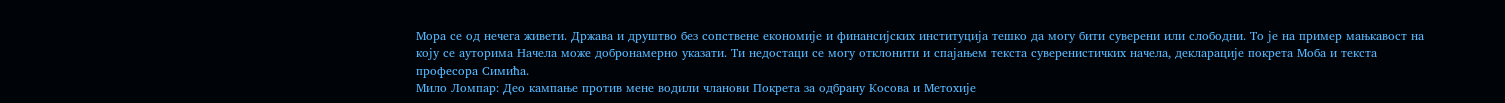Мора се од нечега живети. Држава и друштво без сопствене економије и финансијских институција тешко да могу бити суверени или слободни. То је на пример мањкавост на коју се ауторима Начела може добронамерно указати. Ти недостаци се могу отклонити и спајањем текста суверенистичких начела, декларације покрета Моба и текста професора Симића.
Мило Ломпар: Део кампање против мене водили чланови Покрета за одбрану Косова и Метохије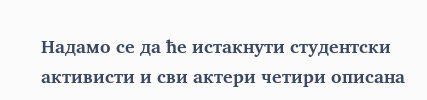Надамо се да ће истакнути студентски активисти и сви актери четири описана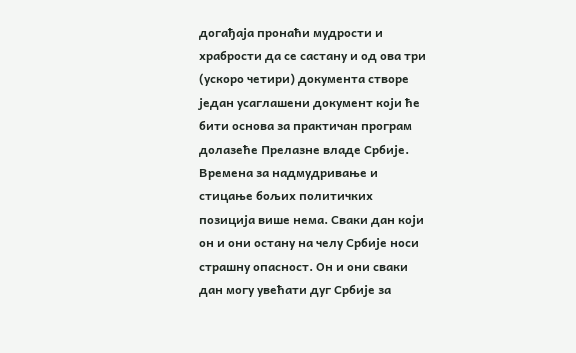догађаја пронаћи мудрости и храбрости да се састану и од ова три (ускоро четири) документа створе један усаглашени документ који ће бити основа за практичан програм долазеће Прелазне владе Србије.
Времена за надмудривање и стицање бољих политичких позиција више нема. Сваки дан који он и они остану на челу Србије носи страшну опасност. Он и они сваки дан могу увећати дуг Србије за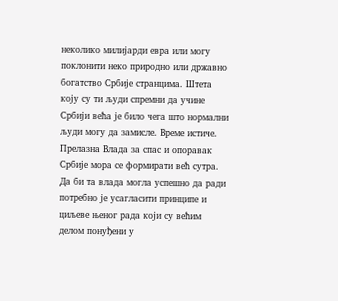неколико милијарди евра или могу поклонити неко природно или државно богатство Србије странцима. Штета коју су ти људи спремни да учине Србији већа је било чега што нормални људи могу да замисле. Време истиче. Прелазна Влада за спас и опоравак Србије мора се формирати већ сутра. Да би та влада могла успешно да ради потребно је усагласити принципе и циљеве њеног рада који су већим делом понуђени у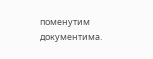поменутим документима.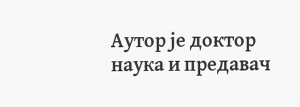Аутор је доктор наука и предавач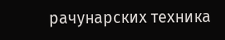рачунарских техника